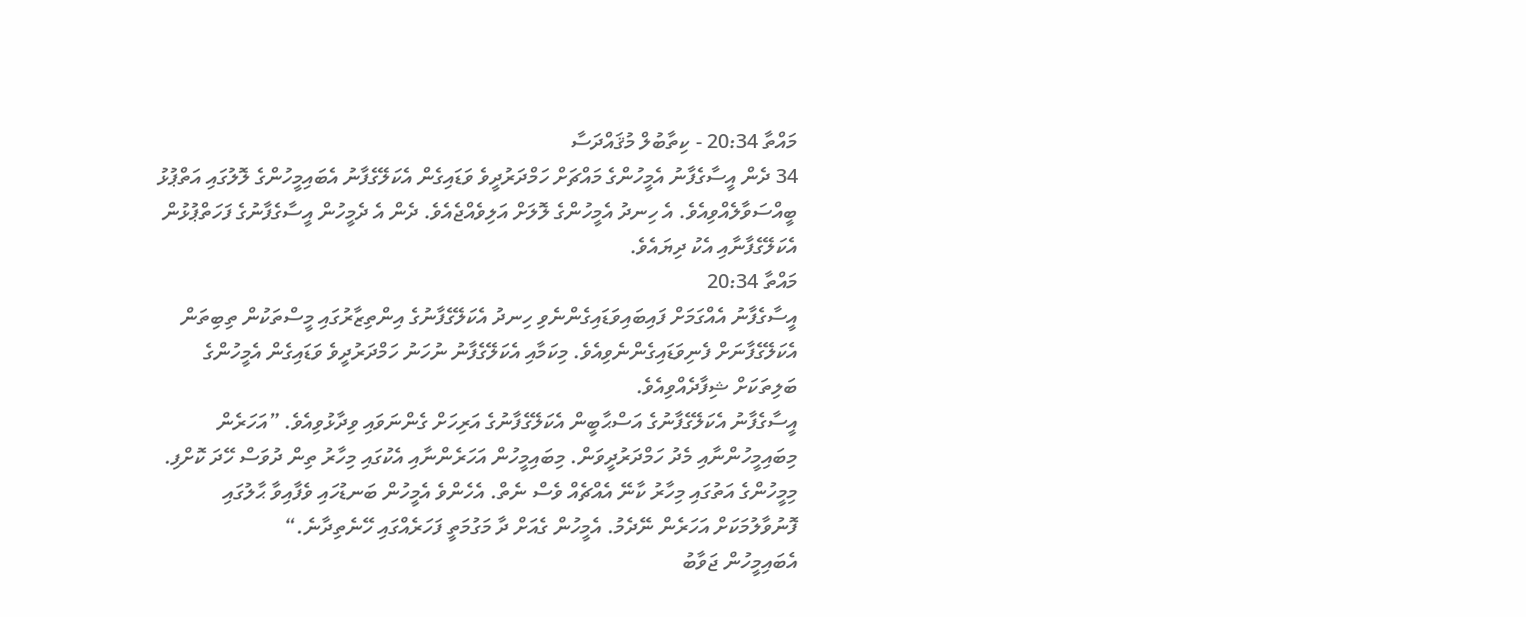މައްތާ 20:34 - ކިތާބުލް މުޤައްދަސާ
34 ދެން އީސާގެފާނު އެމީހުންގެ މައްޗަށް ހަމްދަރުދީވެ ވަޑައިގެން އެކަލޭގެފާނު އެބައިމީހުންގެ ލޮލުގައި އަތްޕުޅު ބީއްސަވާލެއްވިއެވެ. އެ ހިނދު އެމީހުންގެ ލޮލަށް އަލިވެއްޖެއެވެ. ދެން އެ ދެމީހުން އީސާގެފާނުގެ ފަހަތްޕުޅުން އެކަލޭގެފާނާއި އެކު ދިޔައެވެ.
މައްތާ 20:34
އީސާގެފާނު އެއްގަމަށް ފައިބައިވަޑައިގެންނެވި ހިނދު އެކަލޭގެފާނުގެ އިންތިޒާރުގައި މީސްތަކުން ތިބިތަން އެކަލޭގެފާނަށް ފެނިވަޑައިގެންނެވިއެވެ. މިކަމާއި އެކަލޭގެފާނު ނުހަނު ހަމްދަރުދީވެ ވަޑައިގެން އެމީހުންގެ ބަލިތަކަށް ޝިފާދެއްވިއެވެ.
އީސާގެފާނު އެކަލޭގެފާނުގެ އަސްޙާބީން އެކަލޭގެފާނުގެ އަރިހަށް ގެންނަވައި ވިދާޅުވިއެވެ. ”އަހަރެން މިބައިމީހުންނާއި މެދު ހަމްދަރުދީވަން. މިބައިމީހުން އަހަރެންނާއި އެކުގައި މިހާރު ތިން ދުވަސް ހޭދަ ކޮށްފި. މިމީހުންގެ އަތުގައި މިހާރު ކާނޭ އެއްޗެއް ވެސް ނެތް. އެހެންވެ އެމީހުން ބަނޑުހައި ވެފާއިވާ ޙާލުގައި ފޮނުވާލުމަކަށް އަހަރެން ނޭދެމު. އެމީހުން ގެއަށް ދާ މަގުމަތީ ފަހަރެއްގައި ހޭނެތިދާނެ.“
އެބައިމީހުން ޖަވާބު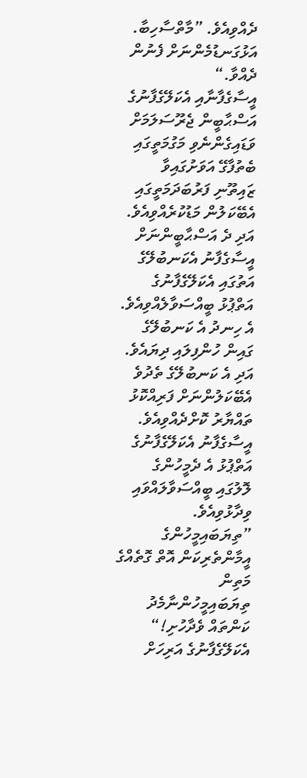ދެއްވިއެވެ. ”މާތްސާހިބާ. އަޅުގަނޑުމެންނަށް ފެނުން ދެއްވާ.“
އީސާގެފާނާއި އެކަލޭގެފާނުގެ އަސްޙާބީން ޖެރޫސަލަމަށް ވަޑައިގެންނެވި މަގުމަތީގައި ބެތުފާގޭ އަވަށުގައިވާ ޒައިތޫނި ފަރުބަދަމަތީގައި އެބޭކަލުން މަޑުކުރެއްވިއެވެ. އަދި ދެ އަސްޙާބީންނަށް
އީސާގެފާނު އެކަނބުލޭގެ އަތުގައި އެކަލޭގެފާނުގެ އަތްޕުޅު ބީއްސަވާލެއްވިއެވެ. އެ ހިނދު އެ ކަނބުލޭގެ ގައިން ހުންފިލައި ދިޔައެވެ. އަދި އެ ކަނބުލޭގެ ތެދުވެ އެބޭކަލުންނަށް ފަރިއްކޮޅު ތައްޔާރު ކޮށްދެއްވިއެވެ.
އީސާގެފާނު އެކަލޭގެފާނުގެ އަތްޕުޅު އެ ދެމީހުންގެ ލޮލުގައި ބީއްސަވާލައްވައި ވިދާޅުވިއެވެ. ”ތިޔަބައިމީހުންގެ އީމާންތެރިކަން އޮތް ގޮތެއްގެ މަތިން ތިޔަބައިމީހުންނާމެދު ކަންތައް ވެދާހުށި!“
އެކަލޭގެފާނުގެ އަރިހަށް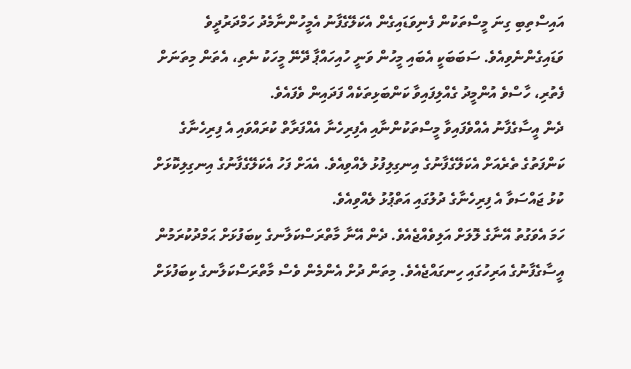އައިސްތިބި ގިނަ މީސްތަކުން ފެނިވަޑައިގެން އެކަލޭގެފާނު އެމީހުންނާމެދު ހަމްދަރުދީވެ ވަޑައިގެންނެވިއެވެ. ސަބަބަކީ އެބައި މީހުން ވަނީ ހުއިހައްޕާ ދޭނޭ މީހަކު ނެތި، އެތަން މިތަނަށް ފެތުރި، ހާސްވެ އުންމީދު ގެއްލިފައިވާ ކަންބަޅިތަކެއް ފަދައިން ވެފައެވެ.
ދެން އީސާގެފާނު އެއްވެފައިވާ މީސްތަކުންނާއި އެފިރިހެނާ އެއްފަރާތް ކުރައްވައި އެ ފިރިހެނާގެ ކަންފަތުގެ ތެރެއަށް އެކަލޭގެފާނުގެ އިނގިލިފުޅު ލެއްވިއެވެ. އެއަށް ފަހު އެކަލޭގެފާނުގެ އިނގިލިކޮޅަށް ކުޅު ޖައްސަވާ އެ ފިރިހެނާގެ ދުލުގައި އަތްޕުޅު ލެއްވިއެވެ.
ހަމަ އެވަގުތު އޭނާގެ ލޮލަށް އަލިވެއްޖެއެވެ. ދެން އޭނާ މާތްރަސްކަލާނގެ ކިބަފުޅަށް ޙަމްދުކުރަމުން އީސާގެފާނުގެ އަރިހުގައި ހިނގައްޖެއެވެ. މިތަން ދުށް އެންމެން ވެސް މާތްރަސްކަލާނގެ ކިބަފުޅަށް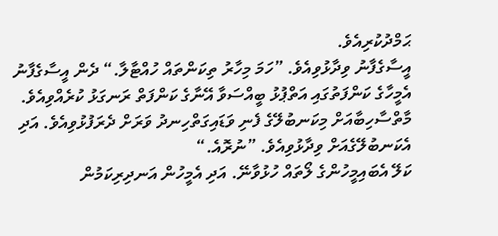ޙަމްދުކުރިއެވެ.
އީސާގެފާނު ވިދާޅުވިއެވެ. ”ހަމަ މިހާރު ތިކަންތައް ހުއްޓާލާ.“ ދެން އީސާގެފާނު އެމީހާގެ ކަންފަތުގައި އަތްޕުޅު ބީއްސަވާ އޭނާގެ ކަންފަތް ރަނގަޅު ކުރެއްވިއެވެ.
މާތްސާހިބާއަށް މިކަނބުލޭގެ ފެނި ވަޑައިގަތްހިނދު ވަރަށް ދެރަފުޅުވިއެވެ. އަދި އެކަނބުލޭގެއަށް ވިދާޅުވިއެވެ. ”ނުރޮއެ.“
ކަލޭ އެބައިމީހުންގެ ލޯތައް ހުޅުވާނޭ. އަދި އެމީހުން އަނދިރިކަމުން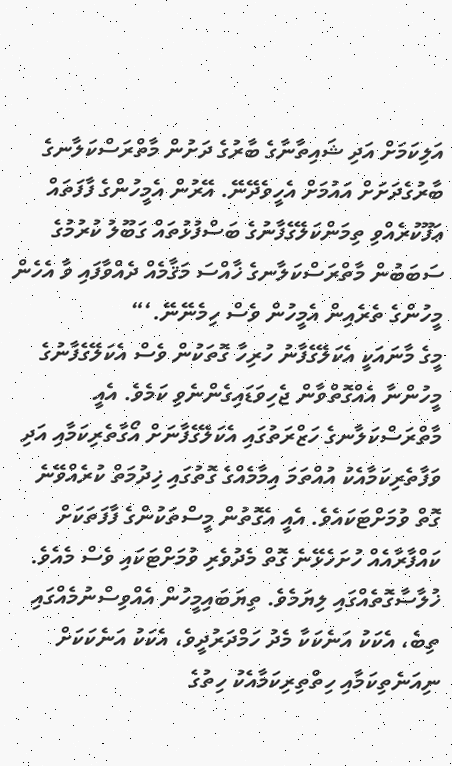އަލިކަމަށް އަދި ޝައިތާނާގެ ބާރުގެ ދަށުން މާތްރަސްކަލާނގެ ބާރުގެދަށަށް އައުމަށް އެހީވެދޭނޭ. އޭރުން އެމީހުންގެ ފާފަތައް ޢަފޫކުރެއްވި ތިމަންކަލޭގެފާނުގެ ބަސްފުޅުތައް ގަބޫލު ކުރުމުގެ ސަބަބުން މާތްރަސްކަލާނގެ ޚާއްސަ މަޤާމެއް ދެއްވާފައި ވާ އެހެން މީހުންގެ ތެރެއިން އެމީހުން ވެސް ހިމެނޭނޭ.‘“
މީގެ މާނައަކީ އެކަލޭގެފާނު ހުރިހާ ގޮތަކުން ވެސް އެކަލޭގެފާނުގެ މީހުންނާ އެއްގޮތްވާން ޖެހިވަޑައިގެންނެވި ކަމެވެ. އެއީ މާތްރަސްކަލާނގެ ހަޒްރަތުގައި އެކަލޭގެފާނަށް އޯގާތެރިކަމާއި އަދި ވަފާތެރިކަމާއެކު އުއްތަމަ އިމާމެއްގެ ގޮތުގައި ޚިދުމަތް ކުރެއްވޭނެ ގޮތް ވުމަށްޓަކައެވެ. އެއީ އެގޮތުން މީސްތަކުންގެ ފާފަތަކަށް ކައްފާރާއެއް ހުށަހެޅޭނެ ގޮތް މެދުވެރި ވުމަށްޓަކައި ވެސް މެއެވެ.
ޚުލާސާގޮތެއްގައި ލިޔަމެވެ. ތިޔަބައިމީހުން އެއްވިސްނުމެއްގައި ތިބެ، އެކަކު އަނެކަކާ މެދު ހަމްދަރުދީވެ، އެކަކު އަނެކަކަށް ނިއަނެތިކަމާއި ހިތްތިރިކަމާއެކު ހިތުގެ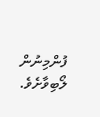ފުންމިނުން ލޯބިވާށެވެ.